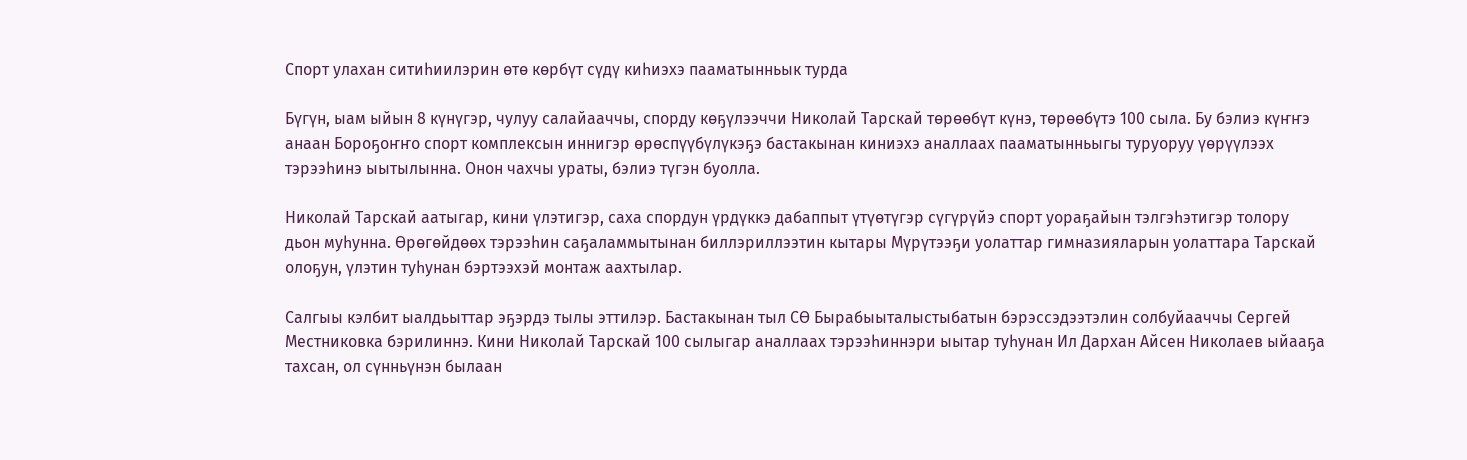Спорт улахан ситиһиилэрин өтө көрбүт сүдү киһиэхэ пааматынньык турда

Бүгүн, ыам ыйын 8 күнүгэр, чулуу салайааччы, спорду көҕүлээччи Николай Тарскай төрөөбүт күнэ, төрөөбүтэ 100 сыла. Бу бэлиэ күҥҥэ анаан Бороҕоҥҥо спорт комплексын иннигэр өрөспүүбүлүкэҕэ бастакынан киниэхэ аналлаах пааматынньыгы туруоруу үөрүүлээх тэрээһинэ ыытылынна. Онон чахчы ураты, бэлиэ түгэн буолла.

Николай Тарскай аатыгар, кини үлэтигэр, саха спордун үрдүккэ дабаппыт үтүөтүгэр сүгүрүйэ спорт уораҕайын тэлгэһэтигэр толору дьон муһунна. Өрөгөйдөөх тэрээһин саҕаламмытынан биллэриллээтин кытары Мүрүтээҕи уолаттар гимназияларын уолаттара Тарскай олоҕун, үлэтин туһунан бэртээхэй монтаж аахтылар.

Салгыы кэлбит ыалдьыттар эҕэрдэ тылы эттилэр. Бастакынан тыл СӨ Бырабыыталыстыбатын бэрэссэдээтэлин солбуйааччы Сергей Местниковка бэрилиннэ. Кини Николай Тарскай 100 сылыгар аналлаах тэрээһиннэри ыытар туһунан Ил Дархан Айсен Николаев ыйааҕа тахсан, ол сүнньүнэн былаан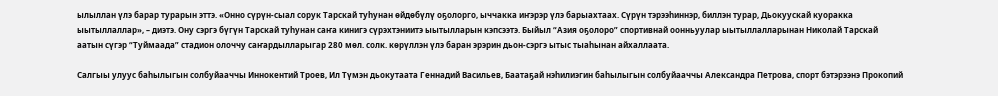ылыллан үлэ барар турарын эттэ. «Онно сүрүн-сыал сорук Тарскай туһунан өйдөбүлү оҕолорго, ыччакка иҥэрэр үлэ барыахтаах. Сүрүн тэрээһиннэр, биллэн турар, Дьокуускай куоракка ыытыллаллар», – диэтэ. Ону сэргэ бүгүн Тарскай туһунан саҥа кинигэ сүрэхтэниитэ ыытылларын кэпсээтэ. Быйыл “Азия оҕолоро” спортивнай оонньуулар ыытыллалларынан Николай Тарскай аатын сүгэр “Туймаада” стадион олоччу саҥардылларыгар 280 мөл. солк. көрүллэн үлэ баран эрэрин дьон-сэргэ ытыс тыаһынан айхаллаата.

Салгыы улуус баһылыгын солбуйааччы Иннокентий Троев, Ил Түмэн дьокутаата Геннадий Васильев, Баатаҕай нэһилиэгин баһылыгын солбуйааччы Александра Петрова, спорт бэтэрээнэ Прокопий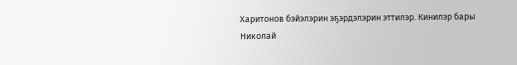Харитонов бэйэлэрин эҕэрдэлэрин эттилэр. Кинилэр бары Николай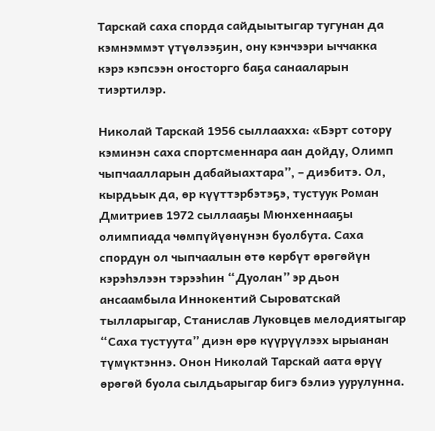Тарскай саха спорда сайдыытыгар тугунан да кэмнэммэт үтүөлээҕин, ону кэнчээри ыччакка кэрэ кэпсээн оҥосторго баҕа санааларын тиэртилэр.

Николай Тарскай 1956 сыллаахха: «Бэрт сотору кэминэн саха спортсменнара аан дойду, Олимп чыпчаалларын дабайыахтара”, – диэбитэ. Ол, кырдьык да, өр күүттэрбэтэҕэ, тустуук Роман Дмитриев 1972 сыллааҕы Мюнхеннааҕы олимпиада чөмпүйүөнүнэн буолбута. Саха спордун ол чыпчаалын өтө көрбүт өрөгөйүн кэрэһэлээн тэрээһин “Дуолан” эр дьон ансаамбыла Иннокентий Сыроватскай тылларыгар, Станислав Луковцев мелодиятыгар “Саха тустуута” диэн өрө күүрүүлээх ырыанан түмүктэннэ. Онон Николай Тарскай аата өрүү өрөгөй буола сылдьарыгар бигэ бэлиэ уурулунна.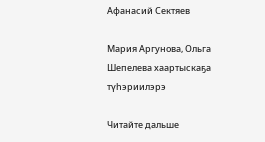Афанасий Сектяев

Мария Аргунова, Ольга Шепелева хаартыскаҕа түһэриилэрэ

Читайте дальше